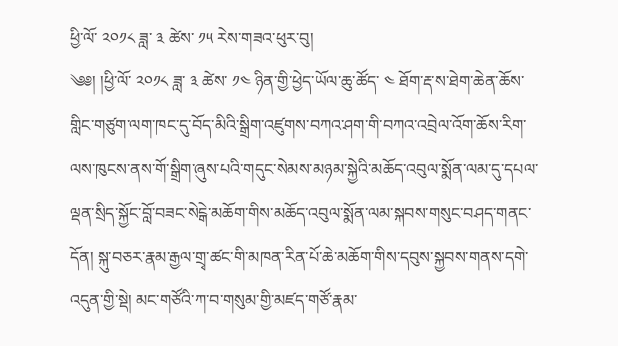ཕྱི་ལོ་ ༢༠༡༨ ཟླ་ ༣ ཚེས་ ༡༥ རེས་གཟའ་ཕུར་བུ།
༄༅། །ཕྱི་ལོ་ ༢༠༡༨ ཟླ་ ༣ ཚེས་ ༡༤ ཉིན་གྱི་ཕྱེད་ཡོལ་ཆུ་ཚོད་ ༤ ཐོག་རྡ་ས་ཐེག་ཆེན་ཆོས་གླིང་གཙུག་ལག་ཁང་དུ་བོད་མིའི་སྒྲིག་འཛུགས་བཀའ་ཤག་གི་བཀའ་འབྲེལ་འོག་ཆོས་རིག་ལས་ཁུངས་ནས་གོ་སྒྲིག་ཞུས་པའི་གདུང་སེམས་མཉམ་སྐྱེའི་མཆོད་འབུལ་སྨོན་ལམ་དུ་དཔལ་ལྡན་སྲིད་སྐྱོང་བློ་བཟང་སེངྒེ་མཆོག་གིས་མཆོད་འབུལ་སྨོན་ལམ་སྐབས་གསུང་བཤད་གནང་དོན། སྐུ་བཅར་རྣམ་རྒྱལ་གྲྭ་ཚང་གི་མཁན་རིན་པོ་ཆེ་མཆོག་གིས་དབུས་སྐྱབས་གནས་དགེ་འདུན་གྱི་སྡེ། མང་གཙོའི་ཀ་བ་གསུམ་གྱི་མཛད་གཙོ་རྣམ་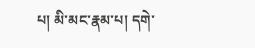པ། མི་མང་རྣམ་པ། དགེ་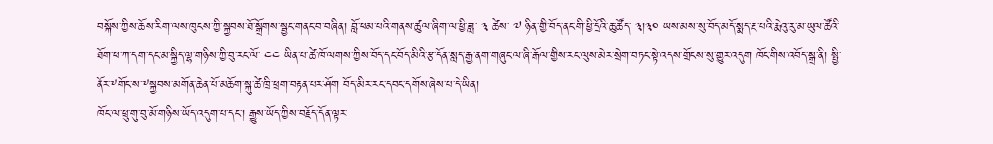བསྐོས་ཀྱིས་ཆོས་རིག་ལས་ཁུངས་ཀྱི་སྐྱབས་ཐོ་སྒྲོགས་སྦྱང་གནང་བ་བཞིན། བློ་ཕམ་པའི་གནས་ཚུལ་ཞིག་ལ་ཕྱི་ཟླ་ ༣ ཚེས་ ༧ ཉིན་གྱི་བོད་ནང་གི་ཕྱི་དྲོའི་ཆུ་ཚོད་ ༣།༣༠ ཡས་མས་སུ་བོད་མདོ་སྨད་རྔ་པའི་རྨེའུ་རུ་མ་ཡུལ་ཚོའི་ཐོག་ཕ་ཀ་དག་དང་མ་སྐྱིད་ལྷ་གཉིས་ཀྱི་བུ་རང་ལོ་ ༤༤ ཡིན་པ་ཚེ་ཁོ་ལགས་ཀྱིས་བོད་དང་བོད་མིའི་རྩ་དོན་སླད་རྒྱ་ནག་གཞུང་ལ་ཞི་རྒོལ་གྱིས་རང་ལུས་མེར་སྲེག་བཏང་སྟེ་འདས་གྲོངས་སུ་གྱུར་འདུག ཁོང་གིས་འབོད་སྒྲ་ནི། སྤྱི་ནོར་༸གོང་ས་༸སྐྱབས་མགོན་ཆེན་པོ་མཆོག་སྐུ་ཚེ་ཁྲི་ཕྲག་བརྟན་པར་ཤོག བོད་མིར་རང་དབང་དགོས་ཞེས་པ་དེ་ཡིན།
ཁོང་ལ་ཕྲུ་གུ་བུ་མོ་གཉིས་ཡོད་འདུག་པ་དང་། རྒྱུས་ཡོད་ཀྱིས་བརྗོད་དོན་ལྟར་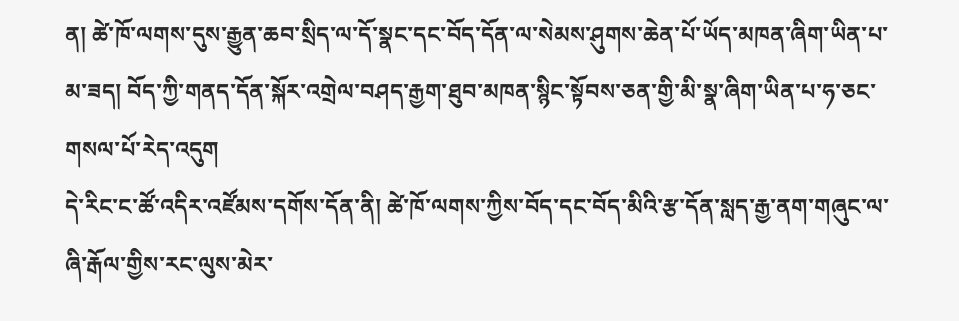ན། ཚེ་ཁོ་ལགས་དུས་རྒྱུན་ཆབ་སྲིད་ལ་དོ་སྣང་དང་བོད་དོན་ལ་སེམས་ཤུགས་ཆེན་པོ་ཡོད་མཁན་ཞིག་ཡིན་པ་མ་ཟད། བོད་ཀྱི་གནད་དོན་སྐོར་འགྲེལ་བཤད་རྒྱག་ཐུབ་མཁན་སྙིང་སྟོབས་ཅན་གྱི་མི་སྣ་ཞིག་ཡིན་པ་ཧ་ཅང་གསལ་པོ་རེད་འདུག
དེ་རིང་ང་ཚོ་འདིར་འཛོམས་དགོས་དོན་ནི། ཚེ་ཁོ་ལགས་ཀྱིས་བོད་དང་བོད་མིའི་རྩ་དོན་སླད་རྒྱ་ནག་གཞུང་ལ་ཞི་རྒོལ་གྱིས་རང་ལུས་མེར་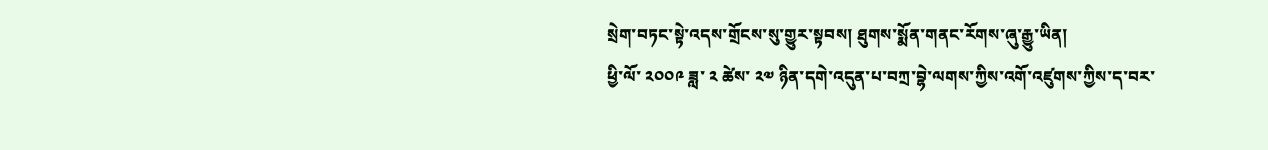སྲེག་བཏང་སྟེ་འདས་གྲོངས་སུ་གྱུར་སྟབས། ཐུགས་སྨོན་གནང་རོགས་ཞུ་རྒྱུ་ཡིན།
ཕྱི་ལོ་ ༢༠༠༩ ཟླ་ ༢ ཚེས་ ༢༧ ཉིན་དགེ་འདུན་པ་བཀྲ་བྷེ་ལགས་ཀྱིས་འགོ་འཛུགས་ཀྱིས་ད་བར་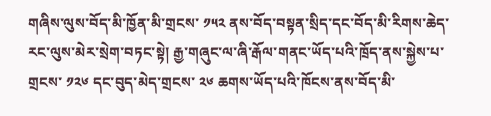གཞིས་ལུས་བོད་མི་ཁྱོན་མི་གྲངས་ ༡༥༢ ནས་བོད་བསྟན་སྲིད་དང་བོད་མི་རིགས་ཆེད་རང་ལུས་མེར་སྲེག་བཏང་སྟེ། རྒྱ་གཞུང་ལ་ཞི་རྒོལ་གནང་ཡོད་པའི་ཁྲོད་ནས་སྐྱེས་པ་གྲངས་ ༡༢༦ དང་བུད་མེད་གྲངས་ ༢༦ ཆགས་ཡོད་པའི་ཁོངས་ནས་བོད་མི་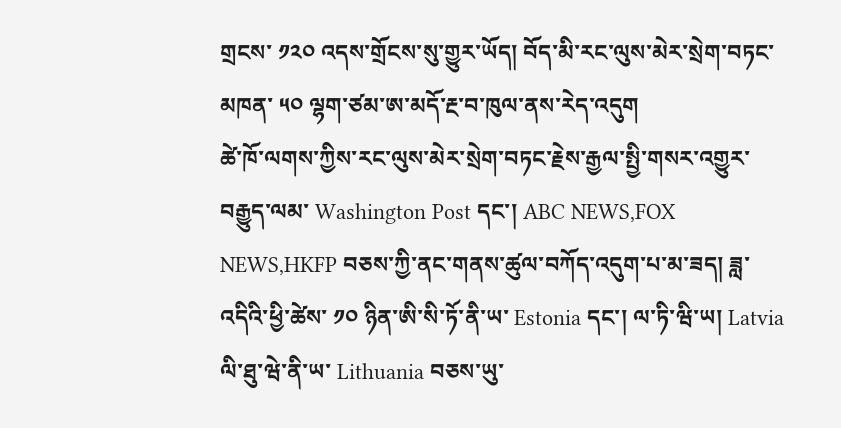གྲངས་ ༡༢༠ འདས་གྲོངས་སུ་གྱུར་ཡོད། བོད་མི་རང་ལུས་མེར་སྲེག་བཏང་མཁན་ ༥༠ ལྷག་ཙམ་ཨ་མདོ་རྔ་བ་ཁུལ་ནས་རེད་འདུག
ཚེ་ཁོ་ལགས་ཀྱིས་རང་ལུས་མེར་སྲེག་བཏང་རྗེས་རྒྱལ་སྤྱི་གསར་འགྱུར་བརྒྱུད་ལམ་ Washington Post དང་། ABC NEWS,FOX NEWS,HKFP བཅས་ཀྱི་ནང་གནས་ཚུལ་བཀོད་འདུག་པ་མ་ཟད། ཟླ་འདིའི་ཕྱི་ཚེས་ ༡༠ ཉིན་ཨི་སི་ཏོ་ནི་ཡ་ Estonia དང་། ལ་ཏི་ཝི་ཡ། Latvia ལི་ཐུ་ཝེ་ནི་ཡ་ Lithuania བཅས་ཡུ་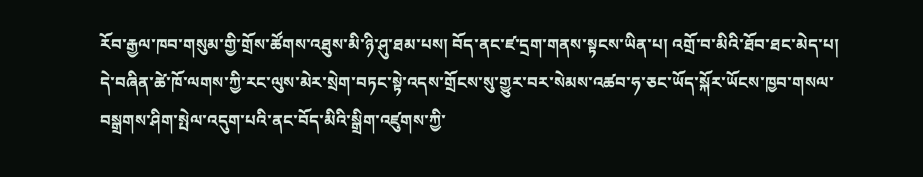རོབ་རྒྱལ་ཁབ་གསུམ་གྱི་གྲོས་ཚོགས་འཐུས་མི་ཉི་ཤུ་ཐམ་པས། བོད་ནང་ཛ་དྲག་གནས་སྟངས་ཡིན་པ། འགྲོ་བ་མིའི་ཐོབ་ཐང་མེད་པ། དེ་བཞིན་ཚེ་ཁོ་ལགས་ཀྱི་རང་ལུས་མེར་སྲེག་བཏང་སྟེ་འདས་གྲོངས་སུ་གྱུར་བར་སེམས་འཚབ་ཧ་ཅང་ཡོད་སྐོར་ཡོངས་ཁྱབ་གསལ་བསྒྲགས་ཤིག་སྤེལ་འདུག་པའི་ནང་བོད་མིའི་སྒྲིག་འཛུགས་ཀྱི་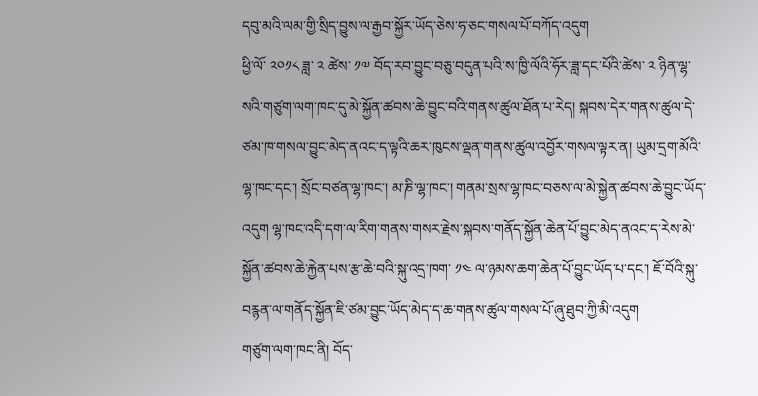དབུ་མའི་ལམ་གྱི་སྲིད་བྱུས་ལ་རྒྱབ་སྐྱོར་ཡོད་ཅེས་ཧ་ཅང་གསལ་པོ་བཀོད་འདུག
ཕྱི་ལོ་ ༢༠༡༨ ཟླ་ ༢ ཚེས་ ༡༧ བོད་རབ་བྱུང་བཅུ་བདུན་པའི་ས་ཁྱི་ལོའི་ཧོར་ཟླ་དང་པོའི་ཚེས་ ༢ ཉིན་ལྷ་སའི་གཙུག་ལག་ཁང་དུ་མེ་སྐྱོན་ཚབས་ཆེ་བྱུང་བའི་གནས་ཚུལ་ཐོན་པ་རེད། སྐབས་དེར་གནས་ཚུལ་དེ་ཙམ་ཁ་གསལ་བྱུང་མེད་ནའང་ད་ལྟའི་ཆར་ཁུངས་ལྡན་གནས་ཚུལ་འབྱོར་གསལ་ལྟར་ན། ཡུམ་དྲག་མོའི་ལྷ་ཁང་དང་། སྲོང་བཙན་ལྷ་ཁང་། མ་ཎི་ལྷ་ཁང་། གནམ་སྲས་ལྷ་ཁང་བཅས་ལ་མེ་སྐྱེན་ཚབས་ཆེ་བྱུང་ཡོད་འདུག ལྷ་ཁང་འདི་དག་ལ་རིག་གནས་གསར་རྗེས་སྐབས་གནོད་སྐྱོན་ཆེན་པོ་བྱུང་མེད་ནའང་ད་རེས་མེ་སྐྱོན་ཚབས་ཆེ་རྐྱེན་པས་རྩ་ཆེ་བའི་སྐུ་འདྲ་ཁག་ ༡༤ ལ་ཉམས་ཆག་ཆེན་པོ་བྱུང་ཡོད་པ་དང་། ཇོ་བོའི་སྐུ་བརྙན་ལ་གནོད་སྐྱོན་ཇི་ཙམ་བྱུང་ཡོད་མེད་ད་ཆ་གནས་ཚུལ་གསལ་པོ་ཞུ་ཐུབ་ཀྱི་མི་འདུག
གཙུག་ལག་ཁང་ནི། བོད་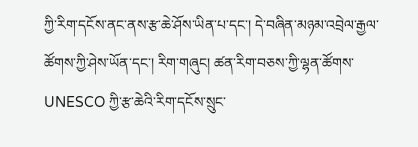ཀྱི་རིག་དངོས་ནང་ནས་རྩ་ཆེ་ཤོས་ཡིན་པ་དང་། དེ་བཞིན་མཉམ་འབྲེལ་རྒྱལ་ཚོགས་ཀྱི་ཤེས་ཡོན་དང་། རིག་གཞུང། ཚན་རིག་བཅས་ཀྱི་ལྷན་ཚོགས་ UNESCO ཀྱི་རྩ་ཆེའི་རིག་དངོས་སྲུང་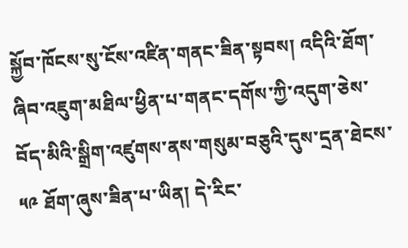སྐྱོབ་ཁོངས་སུ་ངོས་འཛིན་གནང་ཟིན་སྟབས། འདིའི་ཐོག་ཞིབ་འཇུག་མཐིལ་ཕྱིན་པ་གནང་དགོས་ཀྱི་འདུག་ཅེས་བོད་མིའི་སྒྲིག་འཛུགས་ནས་གསུམ་བཅུའི་དུས་དྲན་ཐེངས་ ༥༩ ཐོག་ཞུས་ཟིན་པ་ཡིན། དེ་རིང་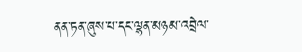ནན་ཏན་ཞུས་པ་དང་ལྷན་མཉམ་འབྲེལ་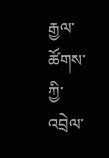རྒྱལ་ཚོགས་ཀྱི་འབྲེལ་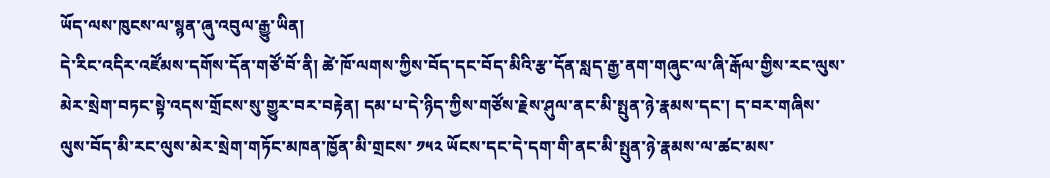ཡོད་ལས་ཁུངས་ལ་སྙན་ཞུ་འབུལ་རྒྱུ་ཡིན།
དེ་རིང་འདིར་འཛོམས་དགོས་དོན་གཙོ་བོ་ནི། ཚེ་ཁོ་ལགས་ཀྱིས་བོད་དང་བོད་མིའི་རྩ་དོན་སླད་རྒྱ་ནག་གཞུང་ལ་ཞི་རྒོལ་གྱིས་རང་ལུས་མེར་སྲེག་བཏང་སྟེ་འདས་གྲོངས་སུ་གྱུར་བར་བརྟེན། དམ་པ་དེ་ཉིད་ཀྱིས་གཙོས་རྗེས་ཤུལ་ནང་མི་སྤུན་ཉེ་རྣམས་དང་། ད་བར་གཞིས་ལུས་བོད་མི་རང་ལུས་མེར་སྲེག་གཏོང་མཁན་ཁྱོན་མི་གྲངས་ ༡༥༢ ཡོངས་དང་དེ་དག་གི་ནང་མི་སྤུན་ཉེ་རྣམས་ལ་ཚང་མས་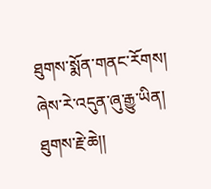ཐུགས་སྨོན་གནང་རོགས། ཞེས་རེ་འདུན་ཞུ་རྒྱུ་ཡིན། ཐུགས་རྗེ་ཆེ།།